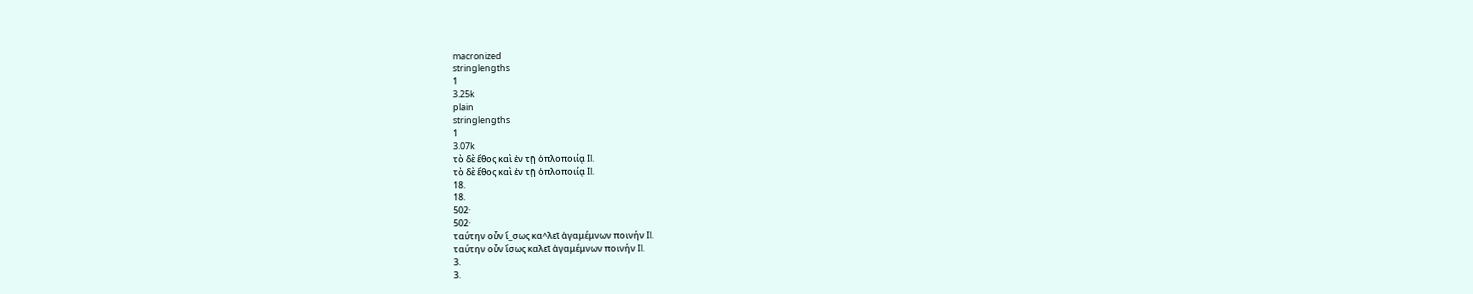macronized
stringlengths
1
3.25k
plain
stringlengths
1
3.07k
τὸ δὲ ἔθος καὶ ἐν τῇ ὁπλοποιίᾳ Il.
τὸ δὲ ἔθος καὶ ἐν τῇ ὁπλοποιίᾳ Il.
18.
18.
502·
502·
ταύτην οὖν ἴ_σως κα^λεῖ ἀγαμέμνων ποινήν Il.
ταύτην οὖν ἴσως καλεῖ ἀγαμέμνων ποινήν Il.
3.
3.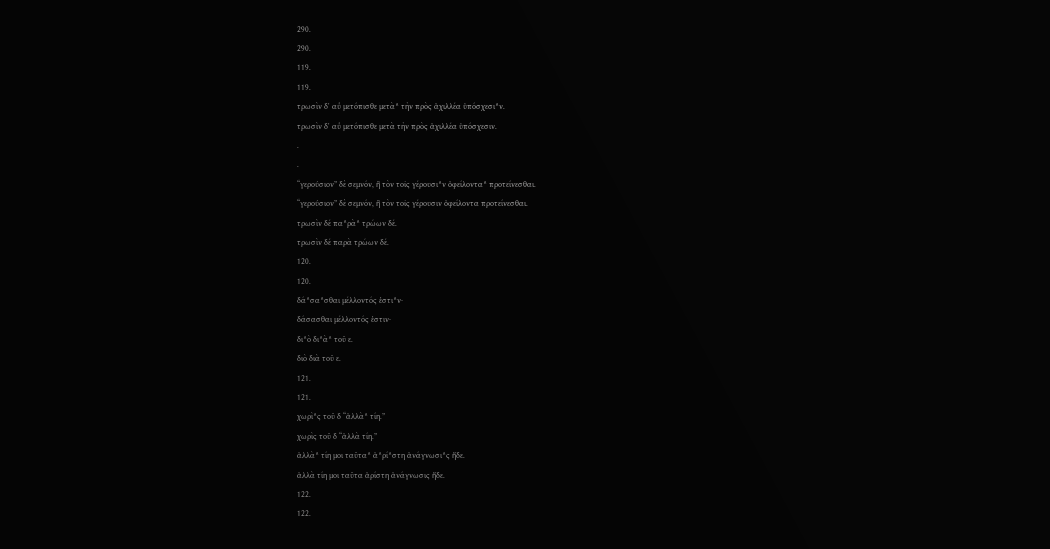290.
290.
119.
119.
τρωσὶν δ' αὖ μετόπισθε μετὰ^ τὴν πρὸς ἀχιλλέα ὑπόσχεσι^ν.
τρωσὶν δ' αὖ μετόπισθε μετὰ τὴν πρὸς ἀχιλλέα ὑπόσχεσιν.
.
.
“γερούσιον” δὲ σεμνόν, ἢ τὸν τοῖς γέρουσι^ν ὀφείλοντα^ προτείνεσθαι.
“γερούσιον” δὲ σεμνόν, ἢ τὸν τοῖς γέρουσιν ὀφείλοντα προτείνεσθαι.
τρωσὶν δέ πα^ρὰ^ τρώων δέ.
τρωσὶν δέ παρὰ τρώων δέ.
120.
120.
δά^σα^σθαι μέλλοντός ἐστι^ν·
δάσασθαι μέλλοντός ἐστιν·
δι^ὸ δι^ὰ^ τοῦ ε.
διὸ διὰ τοῦ ε.
121.
121.
χωρὶ^ς τοῦ δ “ἀλλὰ^ τίη.”
χωρὶς τοῦ δ “ἀλλὰ τίη.”
ἀλλὰ^ τίη μοι ταῦτα^ ἀ^ρί^στη ἀνάγνωσι^ς ἥδε.
ἀλλὰ τίη μοι ταῦτα ἀρίστη ἀνάγνωσις ἥδε.
122.
122.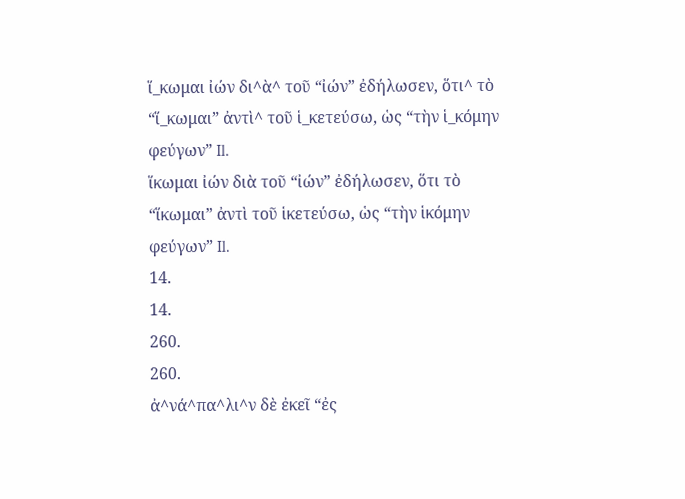ἵ_κωμαι ἰών δι^ὰ^ τοῦ “ἰών” ἐδήλωσεν, ὅτι^ τὸ “ἵ_κωμαι” ἀντὶ^ τοῦ ἱ_κετεύσω, ὡς “τὴν ἱ_κόμην φεύγων” Il.
ἵκωμαι ἰών διὰ τοῦ “ἰών” ἐδήλωσεν, ὅτι τὸ “ἵκωμαι” ἀντὶ τοῦ ἱκετεύσω, ὡς “τὴν ἱκόμην φεύγων” Il.
14.
14.
260.
260.
ἀ^νά^πα^λι^ν δὲ ἐκεῖ “ἐς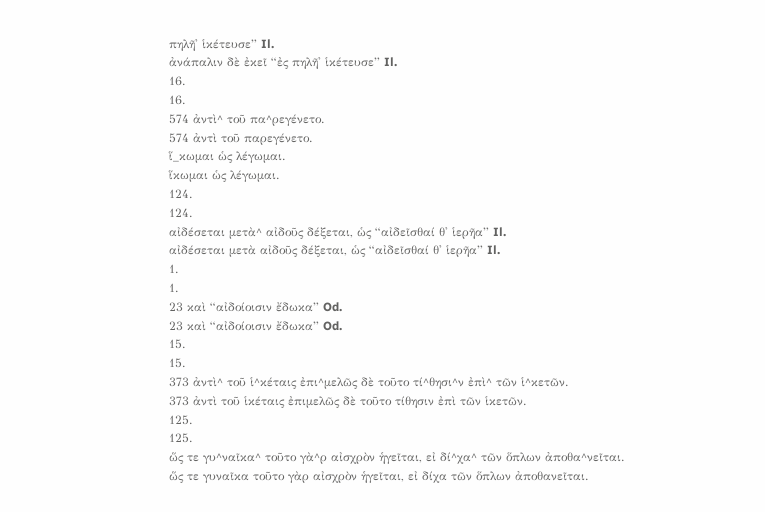πηλῆ' ἱκέτευσε” Il.
ἀνάπαλιν δὲ ἐκεῖ “ἐς πηλῆ' ἱκέτευσε” Il.
16.
16.
574 ἀντὶ^ τοῦ πα^ρεγένετο.
574 ἀντὶ τοῦ παρεγένετο.
ἵ_κωμαι ὡς λέγωμαι.
ἵκωμαι ὡς λέγωμαι.
124.
124.
αἰδέσεται μετὰ^ αἰδοῦς δέξεται, ὡς “αἰδεῖσθαί θ' ἱερῆα” Il.
αἰδέσεται μετὰ αἰδοῦς δέξεται, ὡς “αἰδεῖσθαί θ' ἱερῆα” Il.
1.
1.
23 καὶ “αἰδοίοισιν ἔδωκα” Od.
23 καὶ “αἰδοίοισιν ἔδωκα” Od.
15.
15.
373 ἀντὶ^ τοῦ ἱ^κέταις ἐπι^μελῶς δὲ τοῦτο τί^θησι^ν ἐπὶ^ τῶν ἱ^κετῶν.
373 ἀντὶ τοῦ ἱκέταις ἐπιμελῶς δὲ τοῦτο τίθησιν ἐπὶ τῶν ἱκετῶν.
125.
125.
ὥς τε γυ^ναῖκα^ τοῦτο γὰ^ρ αἰσχρὸν ἡγεῖται, εἰ δί^χα^ τῶν ὅπλων ἀποθα^νεῖται.
ὥς τε γυναῖκα τοῦτο γὰρ αἰσχρὸν ἡγεῖται, εἰ δίχα τῶν ὅπλων ἀποθανεῖται.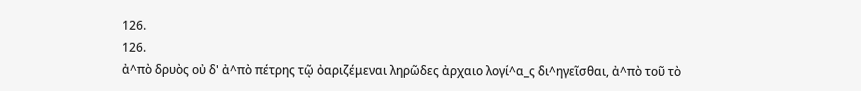126.
126.
ἀ^πὸ δρυὸς οὐ δ' ἀ^πὸ πέτρης τῷ ὀαριζέμεναι ληρῶδες ἀρχαιο λογί^α_ς δι^ηγεῖσθαι, ἀ^πὸ τοῦ τὸ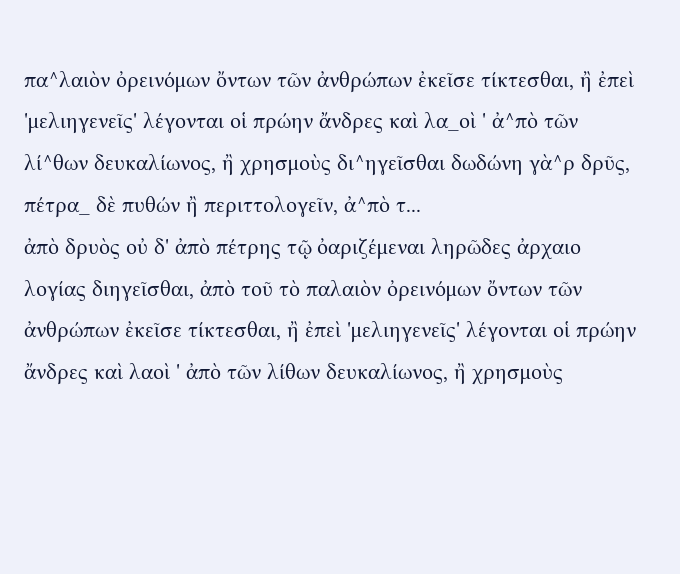πα^λαιὸν ὀρεινόμων ὄντων τῶν ἀνθρώπων ἐκεῖσε τίκτεσθαι, ἢ ἐπεὶ 'μελιηγενεῖς' λέγονται οἱ πρώην ἄνδρες καὶ λα_οὶ ' ἀ^πὸ τῶν λί^θων δευκαλίωνος, ἢ χρησμοὺς δι^ηγεῖσθαι δωδώνη γὰ^ρ δρῦς, πέτρα_ δὲ πυθών ἢ περιττολογεῖν, ἀ^πὸ τ...
ἀπὸ δρυὸς οὐ δ' ἀπὸ πέτρης τῷ ὀαριζέμεναι ληρῶδες ἀρχαιο λογίας διηγεῖσθαι, ἀπὸ τοῦ τὸ παλαιὸν ὀρεινόμων ὄντων τῶν ἀνθρώπων ἐκεῖσε τίκτεσθαι, ἢ ἐπεὶ 'μελιηγενεῖς' λέγονται οἱ πρώην ἄνδρες καὶ λαοὶ ' ἀπὸ τῶν λίθων δευκαλίωνος, ἢ χρησμοὺς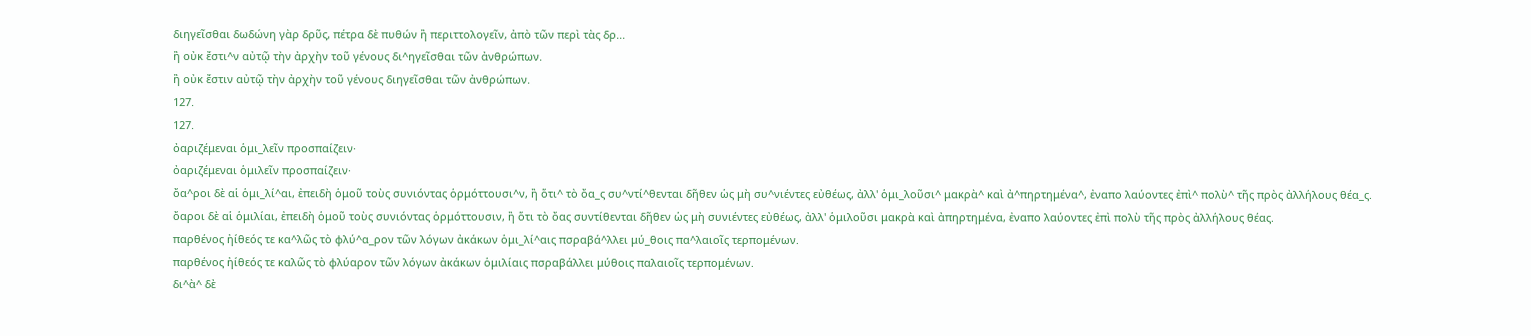διηγεῖσθαι δωδώνη γὰρ δρῦς, πέτρα δὲ πυθών ἢ περιττολογεῖν, ἀπὸ τῶν περὶ τὰς δρ...
ἢ οὐκ ἔστι^ν αὐτῷ τὴν ἀρχὴν τοῦ γένους δι^ηγεῖσθαι τῶν ἀνθρώπων.
ἢ οὐκ ἔστιν αὐτῷ τὴν ἀρχὴν τοῦ γένους διηγεῖσθαι τῶν ἀνθρώπων.
127.
127.
ὀαριζέμεναι ὁμι_λεῖν προσπαίζειν·
ὀαριζέμεναι ὁμιλεῖν προσπαίζειν·
ὄα^ροι δὲ αἱ ὁμι_λί^αι, ἐπειδὴ ὁμοῦ τοὺς συνιόντας ὁρμόττουσι^ν, ἢ ὅτι^ τὸ ὄα_ς συ^ντί^θενται δῆθεν ὡς μὴ συ^νιέντες εὐθέως, ἀλλ' ὁμι_λοῦσι^ μακρὰ^ καὶ ἀ^πηρτημένα^, ἐναπο λαύοντες ἐπὶ^ πολὺ^ τῆς πρὸς ἀλλήλους θέα_ς.
ὄαροι δὲ αἱ ὁμιλίαι, ἐπειδὴ ὁμοῦ τοὺς συνιόντας ὁρμόττουσιν, ἢ ὅτι τὸ ὄας συντίθενται δῆθεν ὡς μὴ συνιέντες εὐθέως, ἀλλ' ὁμιλοῦσι μακρὰ καὶ ἀπηρτημένα, ἐναπο λαύοντες ἐπὶ πολὺ τῆς πρὸς ἀλλήλους θέας.
παρθένος ἠίθεός τε κα^λῶς τὸ φλύ^α_ρον τῶν λόγων ἀκάκων ὁμι_λί^αις πσραβά^λλει μύ_θοις πα^λαιοῖς τερπομένων.
παρθένος ἠίθεός τε καλῶς τὸ φλύαρον τῶν λόγων ἀκάκων ὁμιλίαις πσραβάλλει μύθοις παλαιοῖς τερπομένων.
δι^ὰ^ δὲ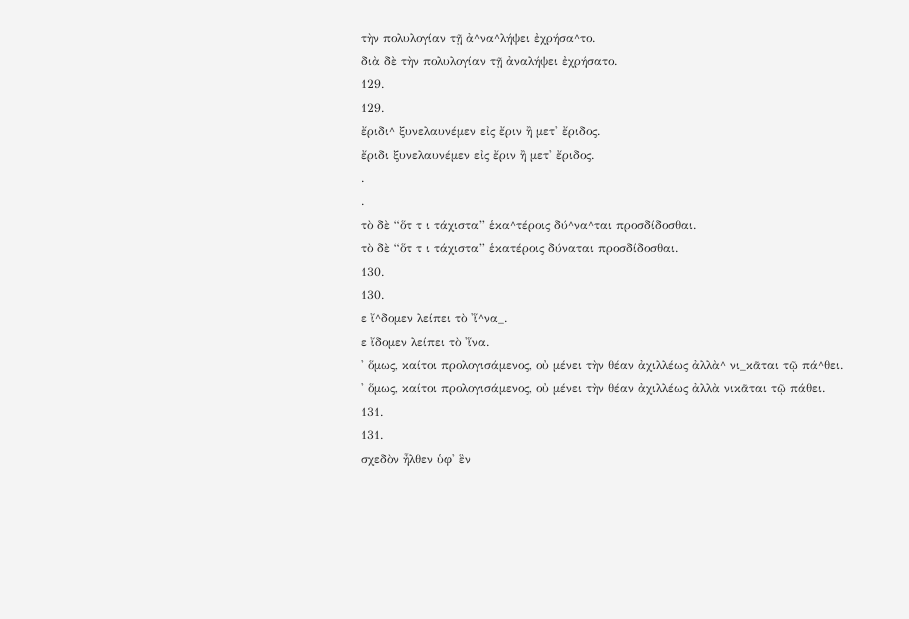τὴν πολυλογίαν τῇ ἀ^να^λήψει ἐχρήσα^το.
διὰ δὲ τὴν πολυλογίαν τῇ ἀναλήψει ἐχρήσατο.
129.
129.
ἔριδι^ ξυνελαυνέμεν εἰς ἔριν ἢ μετ' ἔριδος.
ἔριδι ξυνελαυνέμεν εἰς ἔριν ἢ μετ' ἔριδος.
.
.
τὸ δὲ “ὅτ τ ι τάχιστα” ἑκα^τέροις δύ^να^ται προσδίδοσθαι.
τὸ δὲ “ὅτ τ ι τάχιστα” ἑκατέροις δύναται προσδίδοσθαι.
130.
130.
ε ἴ^δομεν λείπει τὸ 'ἵ^να_.
ε ἴδομεν λείπει τὸ 'ἵνα.
' ὅμως, καίτοι προλογισάμενος, οὐ μένει τὴν θέαν ἀχιλλέως ἀλλὰ^ νι_κᾶται τῷ πά^θει.
' ὅμως, καίτοι προλογισάμενος, οὐ μένει τὴν θέαν ἀχιλλέως ἀλλὰ νικᾶται τῷ πάθει.
131.
131.
σχεδὸν ἦλθεν ὑφ' ἓν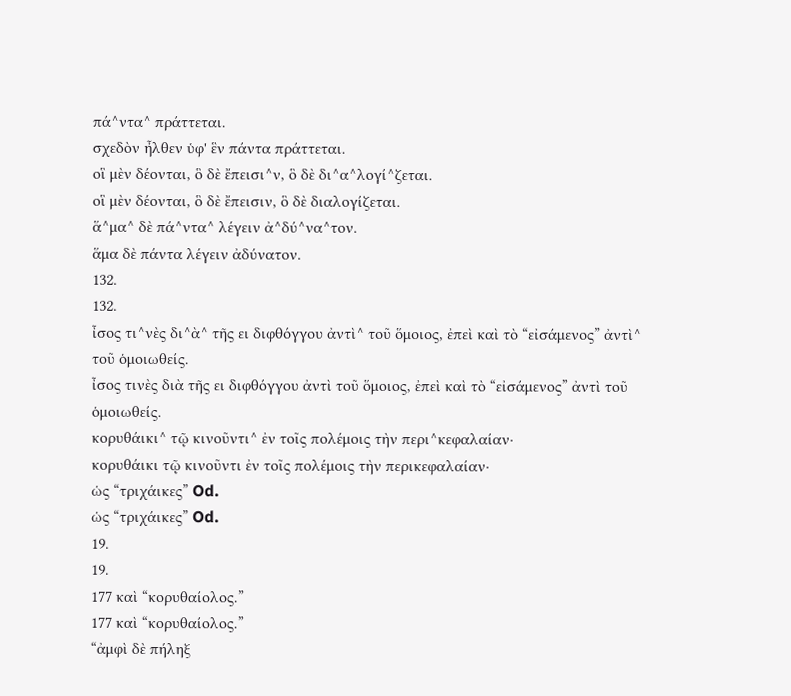πά^ντα^ πράττεται.
σχεδὸν ἦλθεν ὑφ' ἓν πάντα πράττεται.
οἳ μὲν δέονται, ὃ δὲ ἔπεισι^ν, ὃ δὲ δι^α^λογί^ζεται.
οἳ μὲν δέονται, ὃ δὲ ἔπεισιν, ὃ δὲ διαλογίζεται.
ἅ^μα^ δὲ πά^ντα^ λέγειν ἀ^δύ^να^τον.
ἅμα δὲ πάντα λέγειν ἀδύνατον.
132.
132.
ἶσος τι^νὲς δι^ὰ^ τῆς ει διφθόγγου ἀντὶ^ τοῦ ὅμοιος, ἐπεὶ καὶ τὸ “εἰσάμενος” ἀντὶ^ τοῦ ὁμοιωθείς.
ἶσος τινὲς διὰ τῆς ει διφθόγγου ἀντὶ τοῦ ὅμοιος, ἐπεὶ καὶ τὸ “εἰσάμενος” ἀντὶ τοῦ ὁμοιωθείς.
κορυθάικι^ τῷ κινοῦντι^ ἐν τοῖς πολέμοις τὴν περι^κεφαλαίαν·
κορυθάικι τῷ κινοῦντι ἐν τοῖς πολέμοις τὴν περικεφαλαίαν·
ὡς “τριχάικες” Od.
ὡς “τριχάικες” Od.
19.
19.
177 καὶ “κορυθαίολος.”
177 καὶ “κορυθαίολος.”
“ἀμφὶ δὲ πήληξ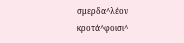σμερδα^λέον κροτά^φοισι^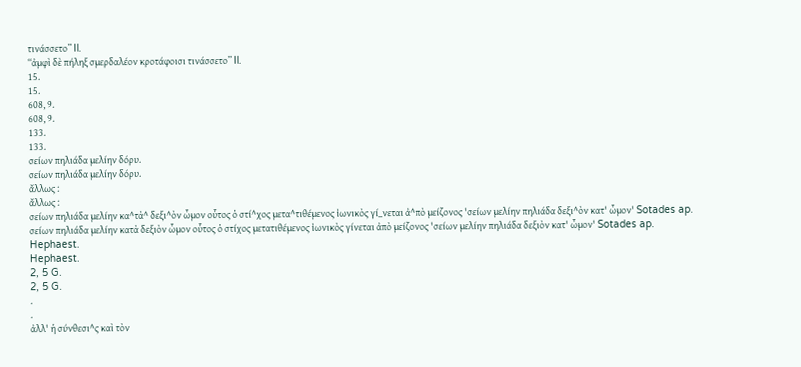τινάσσετο” Il.
“ἀμφὶ δὲ πήληξ σμερδαλέον κροτάφοισι τινάσσετο” Il.
15.
15.
608, 9.
608, 9.
133.
133.
σείων πηλιάδα μελίην δόρυ.
σείων πηλιάδα μελίην δόρυ.
ἄλλως :
ἄλλως :
σείων πηλιάδα μελίην κα^τὰ^ δεξι^ὸν ὦμον οὗτος ὁ στί^χος μετα^τιθέμενος ἰωνικὸς γί_νεται ἀ^πὸ μείζονος 'σείων μελίην πηλιάδα δεξι^ὸν κατ' ὦμον' Sotades ap.
σείων πηλιάδα μελίην κατὰ δεξιὸν ὦμον οὗτος ὁ στίχος μετατιθέμενος ἰωνικὸς γίνεται ἀπὸ μείζονος 'σείων μελίην πηλιάδα δεξιὸν κατ' ὦμον' Sotades ap.
Hephaest.
Hephaest.
2, 5 G.
2, 5 G.
.
.
ἀλλ' ἡ σύνθεσι^ς καὶ τὸν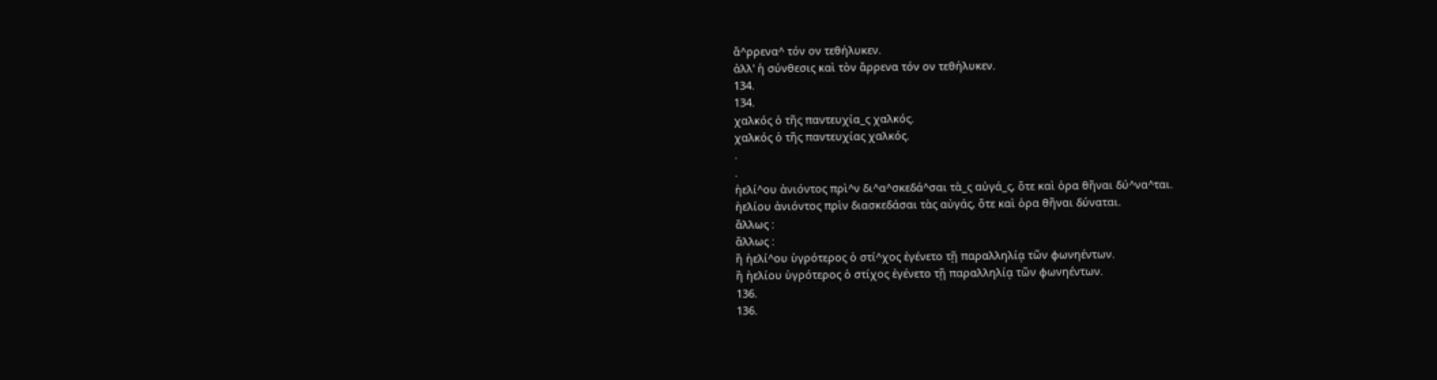ἄ^ρρενα^ τόν ον τεθήλυκεν.
ἀλλ' ἡ σύνθεσις καὶ τὸν ἄρρενα τόν ον τεθήλυκεν.
134.
134.
χαλκός ὁ τῆς παντευχία_ς χαλκός.
χαλκός ὁ τῆς παντευχίας χαλκός.
.
.
ἠελί^ου ἀνιόντος πρὶ^ν δι^α^σκεδά^σαι τὰ_ς αὐγά_ς, ὅτε καὶ ὁρα θῆναι δύ^να^ται.
ἠελίου ἀνιόντος πρὶν διασκεδάσαι τὰς αὐγάς, ὅτε καὶ ὁρα θῆναι δύναται.
ἄλλως :
ἄλλως :
ἢ ἠελί^ου ὑγρότερος ὁ στί^χος ἐγένετο τῇ παραλληλίᾳ τῶν φωνηέντων.
ἢ ἠελίου ὑγρότερος ὁ στίχος ἐγένετο τῇ παραλληλίᾳ τῶν φωνηέντων.
136.
136.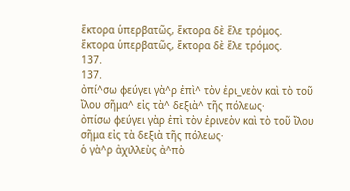ἕκτορα ὑπερβατῶς, ἕκτορα δὲ ἕλε τρόμος.
ἕκτορα ὑπερβατῶς, ἕκτορα δὲ ἕλε τρόμος.
137.
137.
ὀπί^σω φεύγει γὰ^ρ ἐπὶ^ τὸν ἐρι_νεὸν καὶ τὸ τοῦ ἴλου σῆμα^ εἰς τὰ^ δεξιὰ^ τῆς πόλεως·
ὀπίσω φεύγει γὰρ ἐπὶ τὸν ἐρινεὸν καὶ τὸ τοῦ ἴλου σῆμα εἰς τὰ δεξιὰ τῆς πόλεως·
ὁ γὰ^ρ ἀχιλλεὺς ἀ^πὸ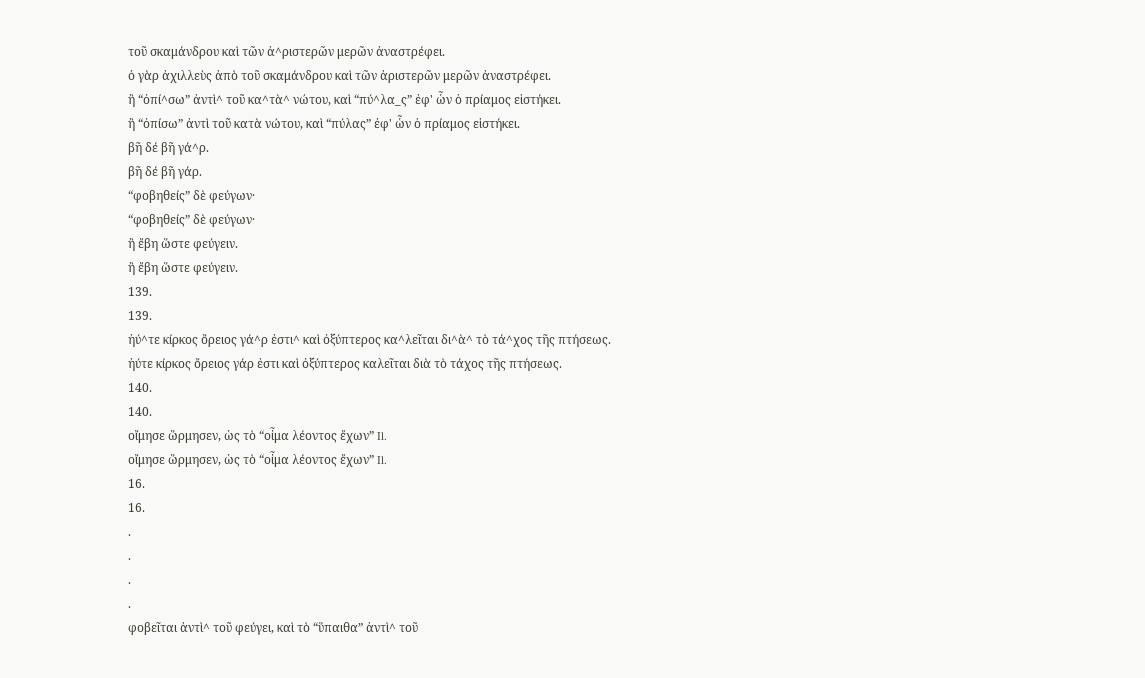τοῦ σκαμάνδρου καὶ τῶν ἀ^ριστερῶν μερῶν ἀναστρέφει.
ὁ γὰρ ἀχιλλεὺς ἀπὸ τοῦ σκαμάνδρου καὶ τῶν ἀριστερῶν μερῶν ἀναστρέφει.
ἢ “ὀπί^σω” ἀντὶ^ τοῦ κα^τὰ^ νώτου, καὶ “πύ^λα_ς” ἐφ' ὧν ὁ πρίαμος εἱστήκει.
ἢ “ὀπίσω” ἀντὶ τοῦ κατὰ νώτου, καὶ “πύλας” ἐφ' ὧν ὁ πρίαμος εἱστήκει.
βῆ δέ βῆ γά^ρ.
βῆ δέ βῆ γάρ.
“φοβηθείς” δὲ φεύγων·
“φοβηθείς” δὲ φεύγων·
ἢ ἔβη ὥστε φεύγειν.
ἢ ἔβη ὥστε φεύγειν.
139.
139.
ἠύ^τε κίρκος ὄρειος γά^ρ ἐστι^ καὶ ὀξύπτερος κα^λεῖται δι^ὰ^ τὸ τά^χος τῆς πτήσεως.
ἠύτε κίρκος ὄρειος γάρ ἐστι καὶ ὀξύπτερος καλεῖται διὰ τὸ τάχος τῆς πτήσεως.
140.
140.
οἴμησε ὥρμησεν, ὡς τὸ “οἶμα λέοντος ἔχων” Il.
οἴμησε ὥρμησεν, ὡς τὸ “οἶμα λέοντος ἔχων” Il.
16.
16.
.
.
.
.
φοβεῖται ἀντὶ^ τοῦ φεύγει, καὶ τὸ “ὕπαιθα” ἀντὶ^ τοῦ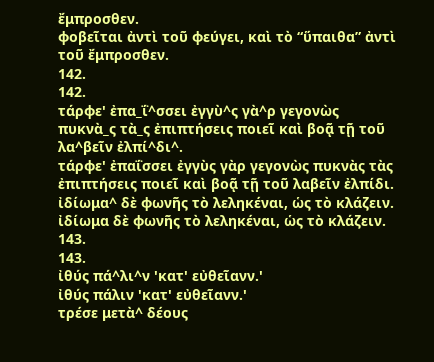ἔμπροσθεν.
φοβεῖται ἀντὶ τοῦ φεύγει, καὶ τὸ “ὕπαιθα” ἀντὶ τοῦ ἔμπροσθεν.
142.
142.
τάρφε' ἐπα_ΐ^σσει ἐγγὺ^ς γὰ^ρ γεγονὼς πυκνὰ_ς τὰ_ς ἐπιπτήσεις ποιεῖ καὶ βοᾷ τῇ τοῦ λα^βεῖν ἐλπί^δι^.
τάρφε' ἐπαΐσσει ἐγγὺς γὰρ γεγονὼς πυκνὰς τὰς ἐπιπτήσεις ποιεῖ καὶ βοᾷ τῇ τοῦ λαβεῖν ἐλπίδι.
ἰδίωμα^ δὲ φωνῆς τὸ λεληκέναι, ὡς τὸ κλάζειν.
ἰδίωμα δὲ φωνῆς τὸ λεληκέναι, ὡς τὸ κλάζειν.
143.
143.
ἰθύς πά^λι^ν 'κατ' εὐθεῖανν.'
ἰθύς πάλιν 'κατ' εὐθεῖανν.'
τρέσε μετὰ^ δέους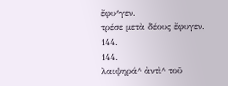ἔφυ^γεν.
τρέσε μετὰ δέους ἔφυγεν.
144.
144.
λαιψηρά^ ἀντὶ^ τοῦ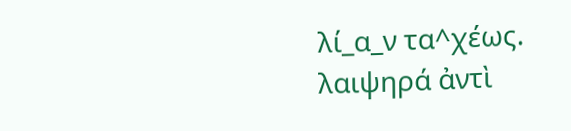λί_α_ν τα^χέως.
λαιψηρά ἀντὶ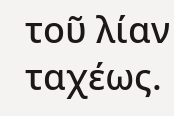τοῦ λίαν ταχέως.